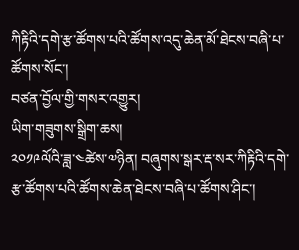ཀིརྟིའི་དགེ་རྩ་ཚོགས་པའི་ཚོགས་འདུ་ཆེན་མོ་ཐེངས་བཞི་པ་ཚོགས་སོང་།
བཙན་བྱོལ་གྱི་གསར་འགྱུར།
ཡིག་གཟུགས་སྒྲིག་ཆས།
༢༠༡༩ལོའི་ཟླ་༤ཚེས་༧ཉིན། བཞུགས་སྒར་རྡ་སར་ཀིརྟིའི་དགེ་རྩ་ཚོགས་པའི་ཚོགས་ཆེན་ཐེངས་བཞི་པ་ཚོགས་ཤིང་།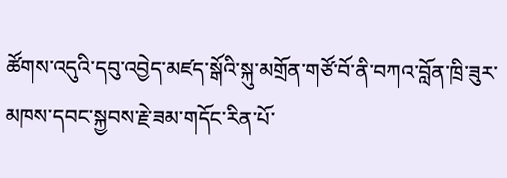ཚོགས་འདུའི་དབུ་འབྱེད་མཛད་སྒོའི་སྐུ་མགྲོན་གཙོ་བོ་ནི་བཀའ་བློན་ཁྲི་ཟུར་མཁས་དབང་སྐྱབས་རྗེ་ཟམ་གདོང་རིན་པོ་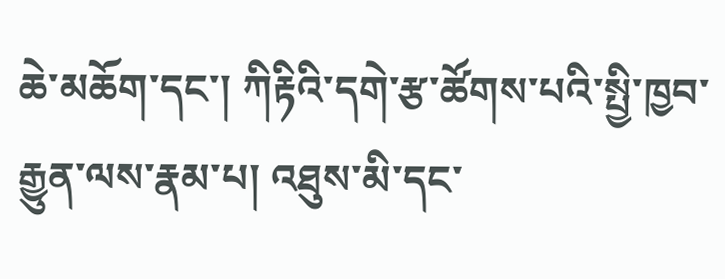ཆེ་མཆོག་དང་། ཀིརྟིའི་དགེ་རྩ་ཚོགས་པའི་སྤྱི་ཁྱབ་རྒྱུན་ལས་རྣམ་པ། འཐུས་མི་དང་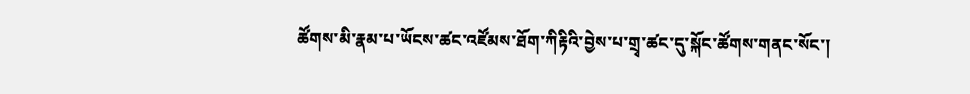ཚོགས་མི་རྣམ་པ་ཡོངས་ཚང་འཛོམས་ཐོག་ཀིརྟིའི་བྱེས་པ་གྲྭ་ཚང་དུ་སྐོང་ཚོགས་གནང་སོང་།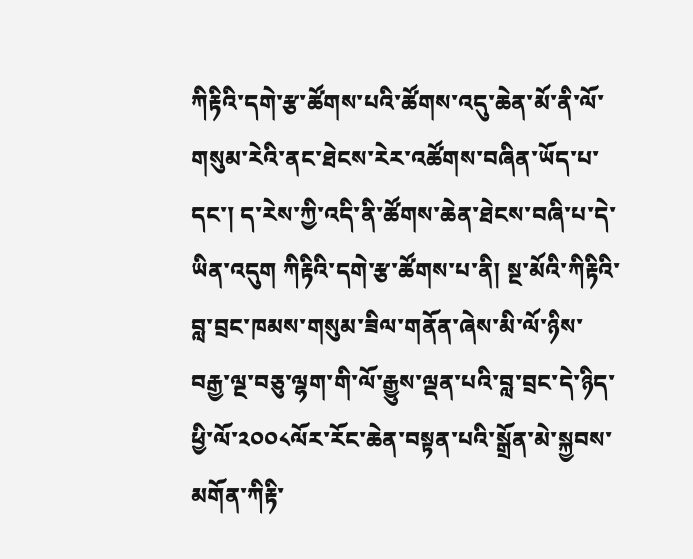ཀིརྟིའི་དགེ་རྩ་ཚོགས་པའི་ཚོགས་འདུ་ཆེན་མོ་ནི་ལོ་གསུམ་རེའི་ནང་ཐེངས་རེར་འཚོགས་བཞིན་ཡོད་པ་དང་། ད་རེས་ཀྱི་འདི་ནི་ཚོགས་ཆེན་ཐེངས་བཞི་པ་དེ་ཡིན་འདུག ཀིརྟིའི་དགེ་རྩ་ཚོགས་པ་ནི། སྔ་མོའི་ཀིརྟིའི་བླ་བྲང་ཁམས་གསུམ་ཟིལ་གནོན་ཞེས་མི་ལོ་ཉིས་བརྒྱ་ལྔ་བཅུ་ལྷག་གི་ལོ་རྒྱུས་ལྡན་པའི་བླ་བྲང་དེ་ཉིད་ཕྱི་ལོ་༢༠༠༨ལོར་རོང་ཆེན་བསྟན་པའི་སྒྲོན་མེ་སྐྱབས་མགོན་ཀིརྟི་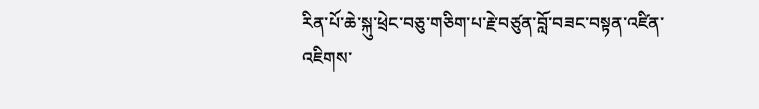རིན་པོ་ཆེ་སྐུ་ཕྲེང་བཅུ་གཅིག་པ་རྗེ་བཙུན་བློ་བཟང་བསྟན་འཛིན་འཇིགས་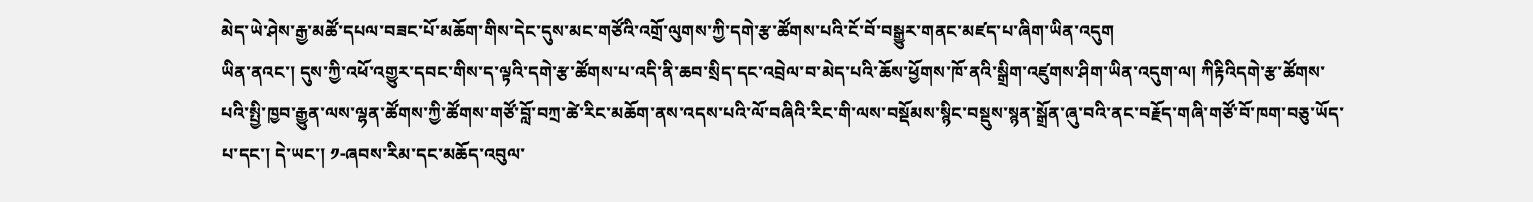མེད་ཡེ་ཤེས་རྒྱ་མཚོ་དཔལ་བཟང་པོ་མཆོག་གིས་དེང་དུས་མང་གཙོའི་འགྲོ་ལུགས་ཀྱི་དགེ་རྩ་ཚོགས་པའི་ངོ་བོ་བསྒྱུར་གནང་མཛད་པ་ཞིག་ཡིན་འདུག
ཡིན་ནའང་། དུས་ཀྱི་འཕོ་འགྱུར་དབང་གིས་ད་ལྟའི་དགེ་རྩ་ཚོགས་པ་འདི་ནི་ཆབ་སྲིད་དང་འབྲེལ་བ་མེད་པའི་ཆོས་ཕྱོགས་ཁོ་ནའི་སྒྲིག་འཛུགས་ཤིག་ཡིན་འདུག་ལ། ཀིརྟིའིདགེ་རྩ་ཚོགས་པའི་སྤྱི་ཁྱབ་རྒྱུན་ལས་ལྷན་ཚོགས་ཀྱི་ཚོགས་གཙོ་བློ་བཀྲ་ཚེ་རིང་མཆོག་ནས་འདས་པའི་ལོ་བཞིའི་རིང་གི་ལས་བསྡོམས་སྙིང་བསྡུས་སྙན་སྒྲོན་ཞུ་བའི་ནང་བརྗོད་གཞི་གཙོ་བོ་ཁག་བཅུ་ཡོད་པ་དང་། དེ་ཡང་། ༡-ཞབས་རིམ་དང་མཆོད་འབུལ་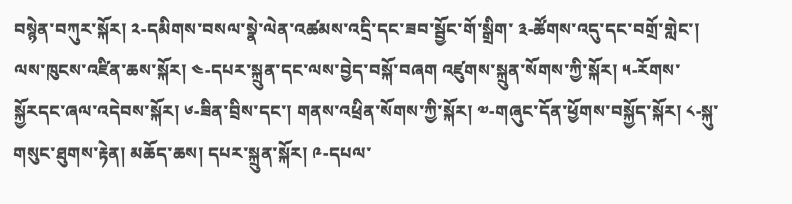བསྙེན་བཀུར་སྐོར། ༢-དམིགས་བསལ་སྣེ་ལེན་འཚམས་འདྲི་དང་ཟབ་སྦྱོང་གོ་སྒྲིག་ ༣-ཚོགས་འདུ་དང་བགྲོ་གླེང་། ལས་ཁུངས་འཛིན་ཆས་སྐོར། ༤-དཔར་སྐྲུན་དང་ལས་བྱེད་བསྐོ་བཞག འཛུགས་སྐྲུན་སོགས་ཀྱི་སྐོར། ༥-རོགས་སྐྱོརདང་ཞལ་འདེབས་སྐོར། ༦-ཟིན་བྲིས་དང་། གནས་འཕྲིན་སོགས་ཀྱི་སྐོར། ༧-གཞུང་དོན་ཕྱོགས་བསྐྱོད་སྐོར། ༨-སྐུ་གསུང་ཐུགས་རྟེན། མཆོད་ཆས། དཔར་སྐྲུན་སྐོར། ༩-དཔལ་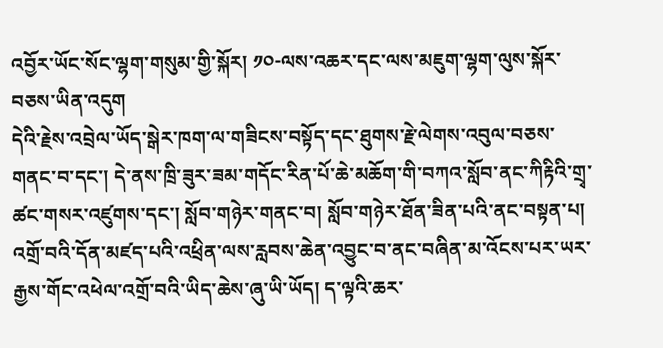འབྱོར་ཡོང་སོང་ལྷག་གསུམ་གྱི་སྐོར། ༡༠-ལས་འཆར་དང་ལས་མཇུག་ལྷག་ལུས་སྐོར་བཅས་ཡིན་འདུག
དེའི་རྗེས་འབྲེལ་ཡོད་སྒེར་ཁག་ལ་གཟིངས་བསྟོད་དང་ཐུགས་རྗེ་ལེགས་འབུལ་བཅས་གནང་བ་དང་། དེ་ནས་ཁྲི་ཟུར་ཟམ་གདོང་རིན་པོ་ཆེ་མཆོག་གི་བཀའ་སློབ་ནང་ཀིརྟིའི་གྲྭ་ཚང་གསར་འཛུགས་དང་། སློབ་གཉེར་གནང་བ། སློབ་གཉེར་ཐོན་ཟིན་པའི་ནང་བསྟན་པ། འགྲོ་བའི་དོན་མཛད་པའི་འཕྲིན་ལས་རླབས་ཆེན་འབྱུང་བ་ནང་བཞིན་མ་འོངས་པར་ཡར་རྒྱས་གོང་འཕེལ་འགྲོ་བའི་ཡིད་ཆེས་ཞུ་ཡི་ཡོད། ད་ལྟའི་ཆར་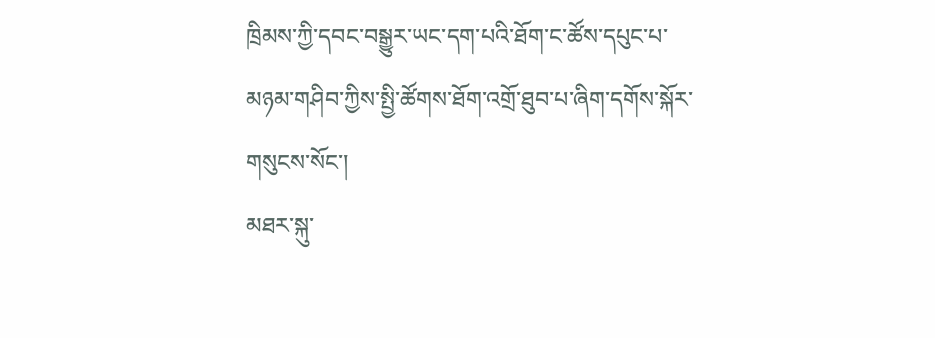ཁྲིམས་ཀྱི་དབང་བསྒྱུར་ཡང་དག་པའི་ཐོག་ང་ཚོས་དཔུང་པ་མཉམ་གཤིབ་ཀྱིས་སྤྱི་ཚོགས་ཐོག་འགྲོ་ཐུབ་པ་ཞིག་དགོས་སྐོར་གསུངས་སོང་།
མཐར་སྐུ་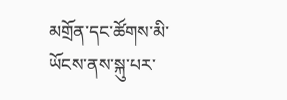མགྲོན་དང་ཚོགས་མི་ཡོངས་ནས་སྐུ་པར་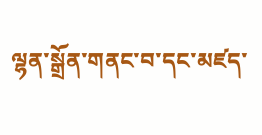ལྷན་སྒྲོན་གནང་བ་དང་མཛད་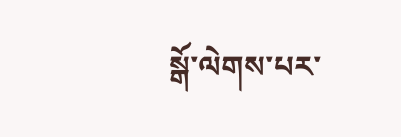སྒོ་ལེགས་པར་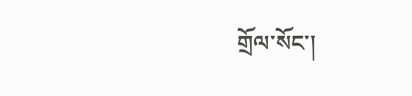གྲོལ་སོང་།